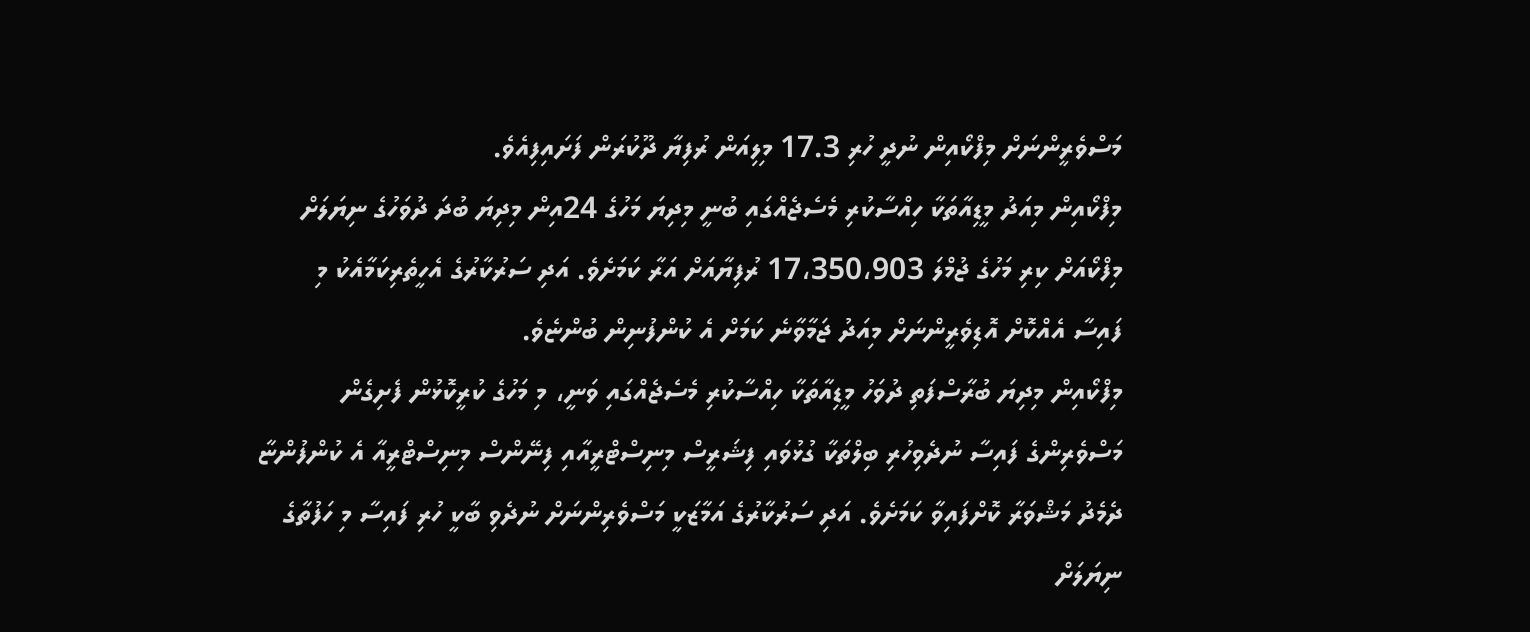މަސްވެރީންނަށް މިފްކޯއިން ނުދީ ހުރި 17.3 މިލިއަން ރުފިޔާ ދޫކުރަން ފަށައިފިއެވެ.
މިފްކޯއިން މިއަދު މީޑިއާތަކާ ހިއްސާކުރި މެސެޖެއްގައި ބުނީ މިދިޔަ މަހުގެ 24އިން މިދިޔަ ބުދަ ދުވަހުގެ ނިޔަލަށް މިފްކޯއަށް ކިރި މަހުގެ ޖުމްލަ 17،350،903 ރުފިޔާއަށް އަރާ ކަމަށެވެ. އަދި ސަރުކާރުގެ އެހީތެރިކަމާއެކު މި ފައިސާ އެއްކޮށް އޮޑިވެރީންނަށް މިއަދު ޖަމާވާނެ ކަމަށް އެ ކުންފުނިން ބުންޏެވެ.
މިފްކޯއިން މިދިޔަ ބުރާސްފަތި ދުވަހު މީޑިއާތަކާ ހިއްސާކުރި މެސެޖެއްގައި ވަނީ، މި މަހުގެ ކުރީކޮޅުން ފެށިގެން މަސްވެރިންގެ ފައިސާ ނުދެވިހުރި ބިލްތަކާ ގުޅުވައި ފިޝަރީސް މިނިސްޓްރީއާއި ފިނޭންސް މިނިސްޓްރީއާ އެ ކުންފުންޏާ ދެމެދު މަޝްވަރާ ކޮށްފައިވާ ކަމަށެވެ. އަދި ސަރުކާރުގެ އަމާޒަކީ މަސްވެރިންނަށް ނުދެވި ބާކީ ހުރި ފައިސާ މި ހަފުތާގެ ނިޔަލަށް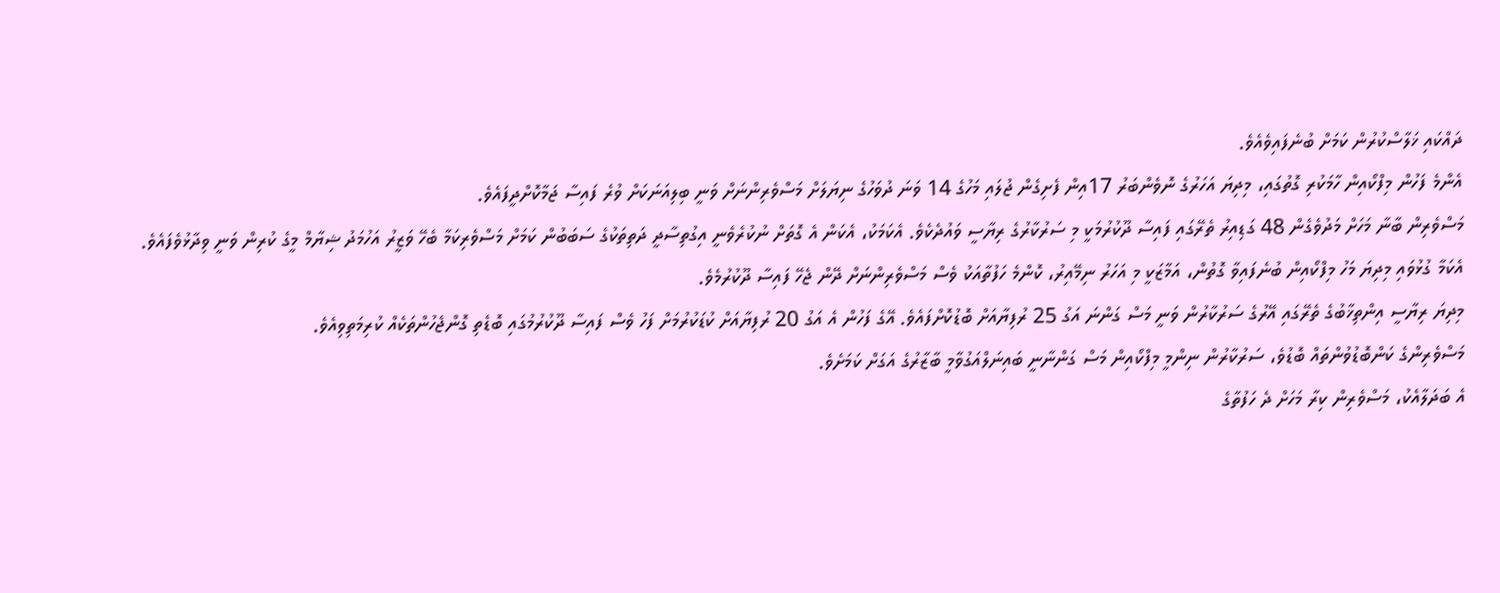ދައްކައި ޚަލާސްކުރުން ކަމަށް ބުނެފައިވެއެވެ.
އެންމެ ފަހުން މިފްކޯއިން ހާމަކުރި ގޮތުގައި، މިދިޔަ އަހަރުގެ ނޮވެންބަރު 17އިން ފެށިގެން ޖުލައި މަހުގެ 14 ވަނަ ދުވަހުގެ ނިޔަލަށް މަސްވެރިންނަށް ވަނީ ބިލިއަނަކަށް ވުރެ ފައިސާ ޖަމާކޮށްދީފައެވެ.
މަސްވެރިން ބާނާ މަހަށް މަދުވެގެން 48 ގަޑިއިރު ތެރޭގައި ފައިސާ ދޫކުރުމަކީ މި ސަރުކާރުގެ ރިޔާސީ ވައުދެކެވެ. އެކަމަކު، އެކަން އެ ގޮތަށް ނުކުރެވެނީ އިގުތިސާދީ ދަތިތަކުގެ ސަބަބުން ކަމަށް މަސްވެރިކަމާ ބެހޭ ވަޒީރު އަހުމަދު ޝިޔާމް މީގެ ކުރިން ވަނީ ވިދާޅުވެފައެވެ.
އެކަމާ ގުޅުވައި މިދިޔަ މަހު މިފްކޯއިން ބުނެފައިވާ ގޮތުން، އަމާޒަކީ މި އަހަރު ނިމޭއިރު، ކޮންމެ ހަފުތާއަކު ވެސް މަސްވެރިންނަށް ދޭން ޖެހޭ ފައިސާ ދޫކުރުމެވެ.
މިދިޔަ ރިޔާސީ އިންތިޚާބުގެ ތެރޭގައި އޭރުގެ ސަރުކާރުން ވަނީ މަސް ގަންނަ އަގު 25 ރުފިޔާއަށް ބޮޑުކޮށްފައެވެ. އޭގެ ފަހުން އެ އަގު 20 ރުފިޔާއަށް ކުޑަކުރުމަށް ފަހު ވެސް ފައިސާ ދޫކުރުމުގައި ބޮޑެތި ގޮންޖެހުންތަކެއް ކުރިމަތިވިއެވެ.
މަސްވެރިންގެ ކަންބޮޑުވުންތައް ބޮޑުވެ، ސަރުކާރުން ނިންމީ މިފްކޯއިން މަސް ގަންނާނީ ބައިނަލްއަގުވާމީ ބާޒާރުގެ އަގަށް ކަމަށެވެ.
އެ ބަދަލާއެކު، މަސްވެރިން ކިރާ މަހަށް ދެ ހަފުތާގެ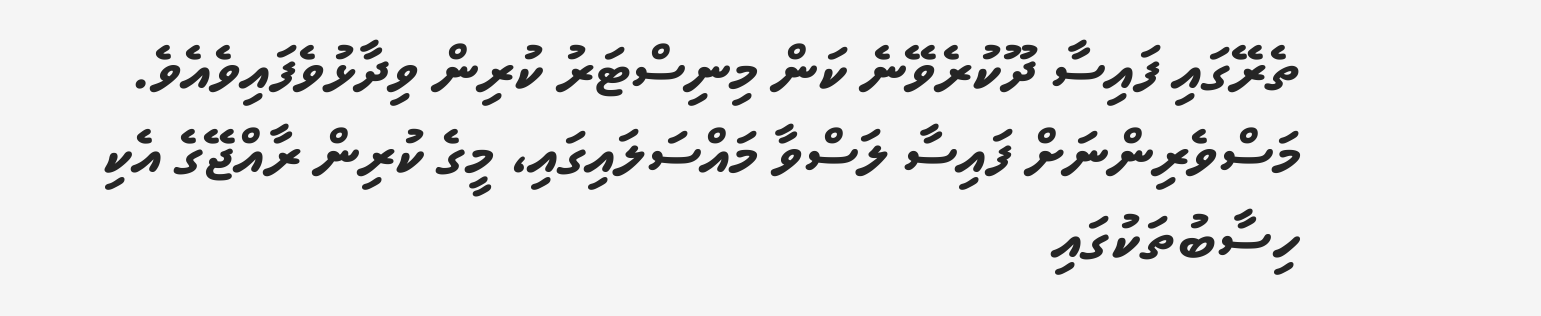ތެރޭގައި ފައިސާ ދޫކުރެވޭނެ ކަން މިނިސްޓަރު ކުރިން ވިދާޅުވެފައިވެއެވެ.
މަސްވެރިންނަށް ފައިސާ ލަސްވާ މައްސަލައިގައި، މީގެ ކުރިން ރާއްޖޭގެ އެކި ހިސާބުތަކުގައި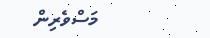މަސްވެރިން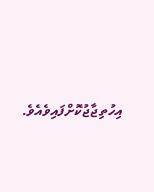އިހުތިޖާޖުކޮށްފައިވެއެވެ.